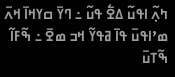ߤߍ߲߬ ߊߟߎ߬ ߡߐ߱ ߟߎ߬ ߸ ߣߌ߫ ߛߌߞߊ߫ ߞߍ߫ ߘߴߊߟߎ߫ ߟߊ߫ ߥߟߌ߬ ߞߏ ߘߐ߫ ߸ ߒ߬ߓߊ߬ ߒ߬ߠߎ߫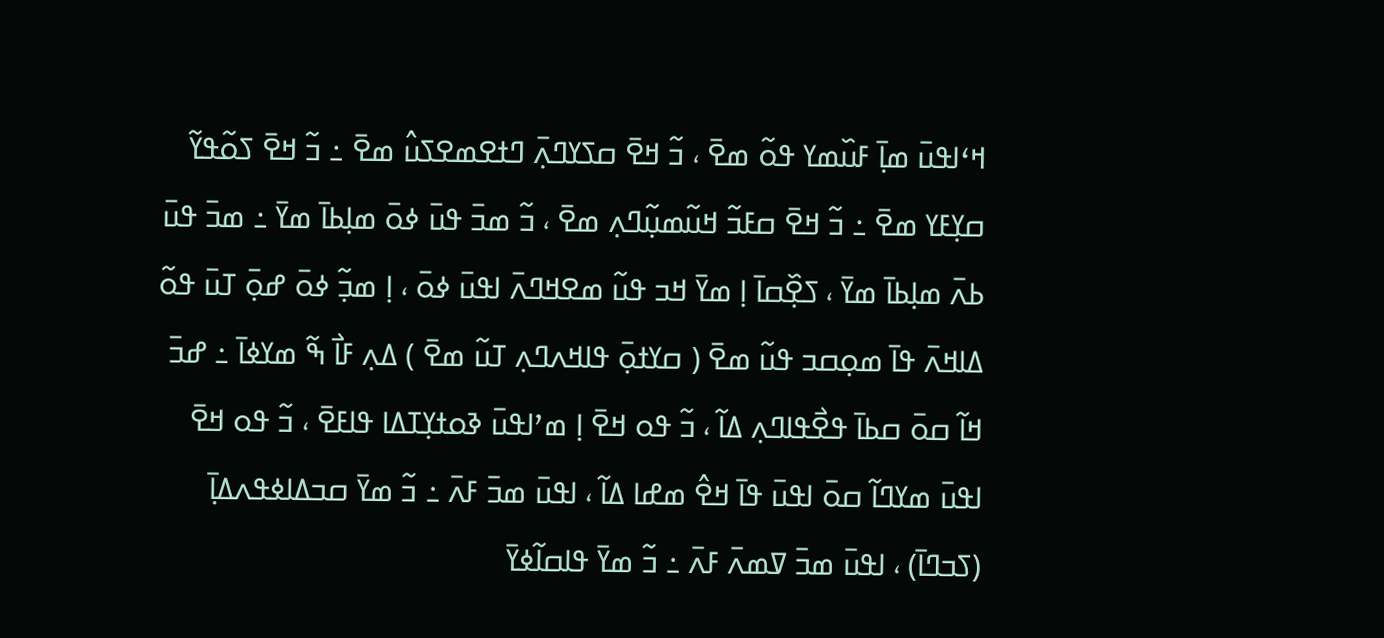ߞߵߊߟߎ߫ ߘߊ߲߫ ߓߎ߰ߘߌ ߟߋ߬ ߘߐ߫ ، ߏ߬ ߞߐ߫ ߛߖߌߣߍ߲߫ ߣߙߐߘߐߖߎ߮ ߘߐ߫ ߸ ߏ߬ ߞߐ߫ ߖߋ߬ߟߌ߬ ߛߌ߲ߓߌ ߘߐ߫ ߸ ߏ߬ ߞߐ߫ ߛߓߏ߬ ߞߎ߬ߘߎ߲߬ߣߍ߲ ߘߐ߫ ، ߏ߬ ߘߏ߫ ߟߎ߫ ߦߋ߫ ߘߊ߲ߕߊ߫ ߘߌ߫ ߸ ߘߏ߫ ߟߎ߫ ߕߍ߫ ߘߊ߲ߕߊ߫ ߘߌ߫ ، ߖߐ߲߰ߛߊ߫ ߊ߲ ߘߌ߫ ߞߏ ߟߎ߬ ߘߐߞߣߍ߫ ߊߟߎ߫ ߦߋ߫ ، ߊ߲ ߘߏ߲߬ ߦߋ߫ ߝߋ߲߫ ߠߎ߫ ߟߋ߬ ߡߊߞߍ߫ ߟߊ߫ ߘߋ߲ߛߏ ߟߎ߬ ߘߐ߫ ( ߛߌߙߋ߲߫ ߟߊߞߍߣߍ߲ ߠߎ߬ ߘߐ߫ ) ߡߍ߲ ߓߊ߯ ߒ߬ ߘߌߦߊ߫ ߸ ߝߏ߫ ߞߊ߬ ߛߋ߫ ߛߕߊ߫ ߟߐ߯ߟߊߣߍ߲ ߡߊ߬ ، ߏ߬ ߟߋ ߞߐ߫ ߊ߲ ߘߴߊߟߎ߫ ߢߋߙߌ߲ߠߡߊ ߟߊߓߐ߫ ، ߏ߬ ߟߋ ߞߐ߫ ߊߟߎ߫ ߘߌߣߊ߬ ߛߋ߫ ߊߟߎ߫ ߟߊ߫ ߞߐ߮ ߘߝߊ ߡߊ߬ ، ߊߟߎ߫ ߘߏ߫ ߓߍ߫ ߸ ߏ߬ ߘߌ߫ ߛߏߡߊߦߟߍߡߊ߲߫ (ߖߏߣߊ߫) ، ߊߟߎ߫ ߘߏ߫ ߜߘߍ߫ ߓߍ߫ ߸ ߏ߬ ߘߌ߫ ߟߊߛߊ߬ߦߌ߫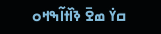ߛߌ߭ ߘߐ߫ ߢߊ߰ߙߊ߬ߒߞߋ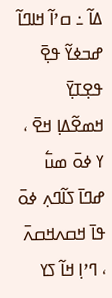ߡߊ߬ ߸ ߛߴߊ߬ ߞߊߣߊ߬ ߝߏߦߌ߬ ߟߐ߲߫ ߟߐ߲ߠߌ߲߫ ߞߘߐ߬ߡߊ߲ ߞߐ߫ ، ߌ ߦߋ߫ ߘߎ߱ ߝߣߊ߫ ߖߊ߬ߣߍ߲ ߦߋ߫ ߟߊ߫ ߞߛߍߞߛߍ߫ ، ߣߴߊ߲ ߞߊ߬ ߖߌ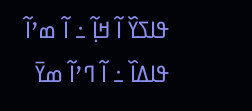ߟߊߖߌ߰ ߊ߬ ߞߊ߲߬ ߸ ߊ߬ ߘߴߊ߬ ߟߊߡߊ߰ ߸ ߊ߬ ߣߴߊ߬ ߘߌ߫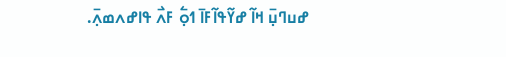ߝߎߣߎ߲߫ ߞߊ߬ ߝߌ߬ߟߊ߬ߓߊ߫ ߗߋ߲߱ ߓߍ߯ ߟߊߝߍߘߍ߲߫.